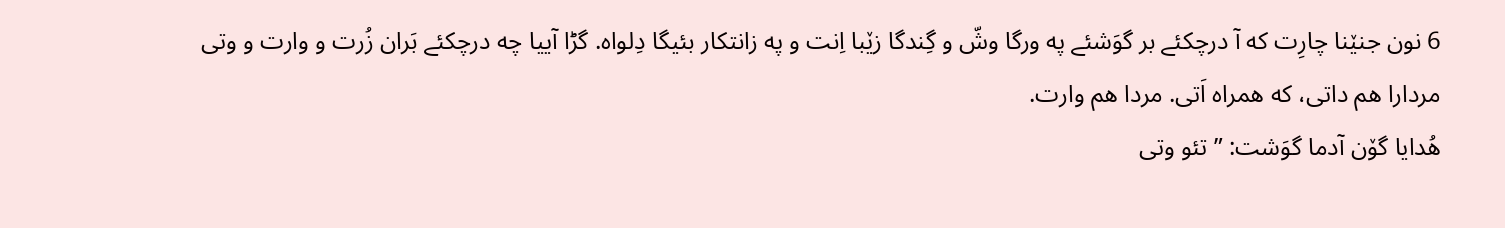6 نون جنێنا چارِت که آ درچکئے بر گوَشئے په ورگا وشّ و گِندگا زێبا اِنت و په زانتکار بئیگا دِلواه. گڑا آییا چه درچکئے بَران زُرت و وارت و وتی مردارا هم داتی، که همراه اَتی. مردا هم وارت.
هُدایا گۆن آدما گوَشت: ”تئو وتی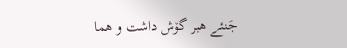جَنئے هبر گۆش داشت و هما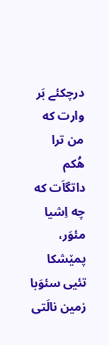درچکئے بَر وارت که من ترا هُکم داتگاَت که چه اِشیا مئوَر، پمێشکا تئیی سئوَبا زمین نالَتی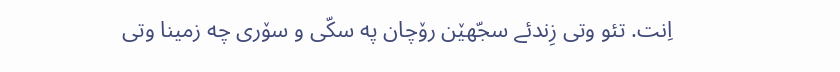اِنت. تئو وتی زِندئے سجّهێن رۆچان په سکّی و سۆری چه زمینا وتی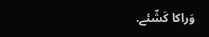وَراکا کَشّئے.